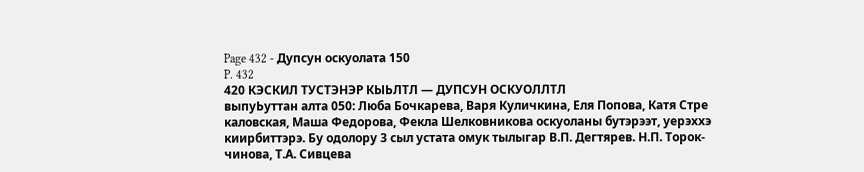Page 432 - Дупсун оскуолата 150
P. 432
420 КЭСКИЛ ТУСТЭНЭР КЫЬЛТЛ — ДУПСУН ОСКУОЛЛТЛ
выпуЬуттан алта 050: Люба Бочкарева, Варя Куличкина, Еля Попова, Катя Стре
каловская, Маша Федорова, Фекла Шелковникова оскуоланы бутэрээт, уерэххэ
киирбиттэрэ. Бу одолору 3 сыл устата омук тылыгар В.П. Дегтярев. Н.П. Торок-
чинова, Т.А. Сивцева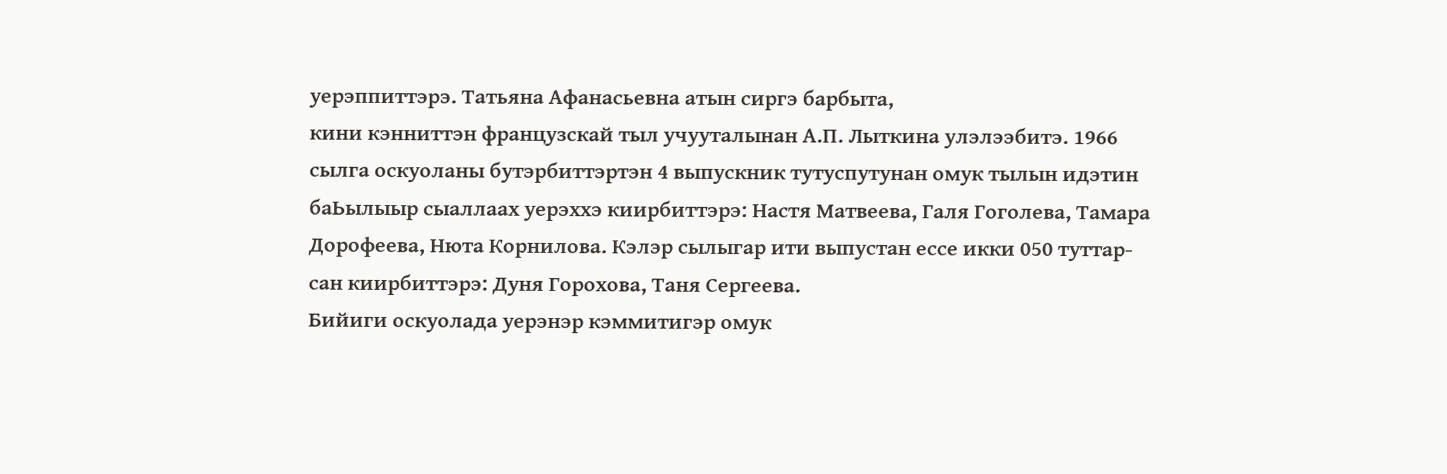уерэппиттэрэ. Татьяна Афанасьевна атын сиргэ барбыта,
кини кэнниттэн французскай тыл учууталынан А.П. Лыткина улэлээбитэ. 1966
сылга оскуоланы бутэрбиттэртэн 4 выпускник тутуспутунан омук тылын идэтин
баЬылыыр сыаллаах уерэххэ киирбиттэрэ: Настя Матвеева, Галя Гоголева, Тамара
Дорофеева, Нюта Корнилова. Кэлэр сылыгар ити выпустан ессе икки 050 туттар-
сан киирбиттэрэ: Дуня Горохова, Таня Сергеева.
Бийиги оскуолада уерэнэр кэммитигэр омук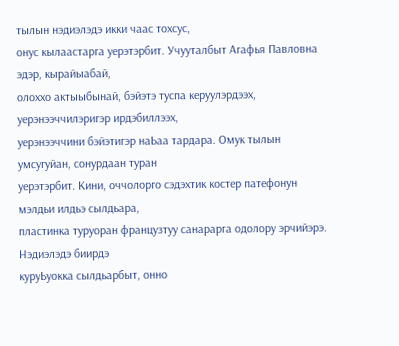тылын нэдиэлэдэ икки чаас тохсус,
онус кылаастарга уерэтэрбит. Учууталбыт Агафья Павловна эдэр, кырайыабай,
олоххо актыыбынай, бэйэтэ туспа керуулэрдээх, уерэнээччилэригэр ирдэбиллээх,
уерэнээччини бэйэтигэр наЬаа тардара. Омук тылын умсугуйан, сонурдаан туран
уерэтэрбит. Кини, оччолорго сэдэхтик костер патефонун мэлдьи илдьэ сылдьара,
пластинка туруоран французтуу санарарга одолору эрчийэрэ. Нэдиэлэдэ биирдэ
куруЬуокка сылдьарбыт, онно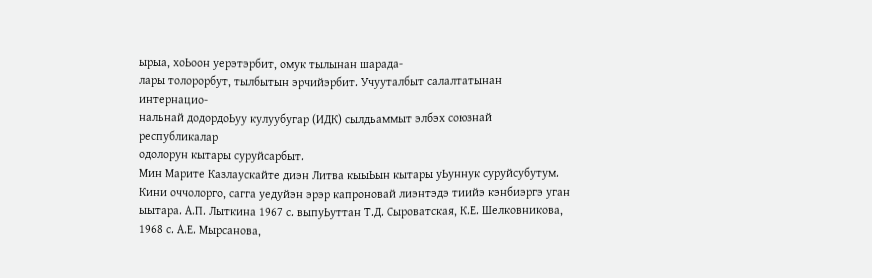ырыа, хоЬоон уерэтэрбит, омук тылынан шарада-
лары толорорбут, тылбытын эрчийэрбит. Учууталбыт салалтатынан интернацио-
нальнай додордоЬуу кулуубугар (ИДК) сылдьаммыт элбэх союзнай республикалар
одолорун кытары суруйсарбыт.
Мин Марите Казлаускайте диэн Литва кыыЬын кытары уЬуннук суруйсубутум.
Кини оччолорго, сагга уедуйэн эрэр капроновай лиэнтэдэ тиийэ кэнбиэргэ уган
ыытара. А.П. Лыткина 1967 с. выпуЬуттан Т.Д. Сыроватская, К.Е. Шелковникова,
1968 с. А.Е. Мырсанова,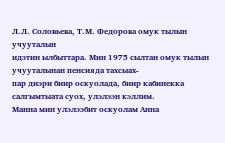Л.Л. Соловьева, Т.М. Федорова омук тылын учууталын
идэтин ылбыттара. Мин 1975 сылтан омук тылын учууталынан пенсияда тахсыах-
пар диэри биир оскуолада, биир кабинекка салгымтыата суох, улэлээн кэллим.
Манна мин улэлээбит оскуолам Анна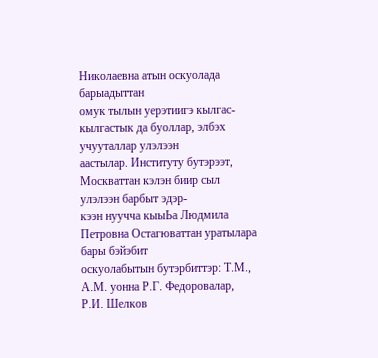Николаевна атын оскуолада барыадыттан
омук тылын уерэтиигэ кылгас-кылгастык да буоллар, элбэх учууталлар улэлээн
аастылар. Институту бутэрээт, Москваттан кэлэн биир сыл улэлээн барбыт эдэр-
кээн нуучча кыыЬа Людмила Петровна Остагюваттан уратылара бары бэйэбит
оскуолабытын бутэрбиттэр: Т.М., А.М. уонна Р.Г. Федоровалар, Р.И. Шелков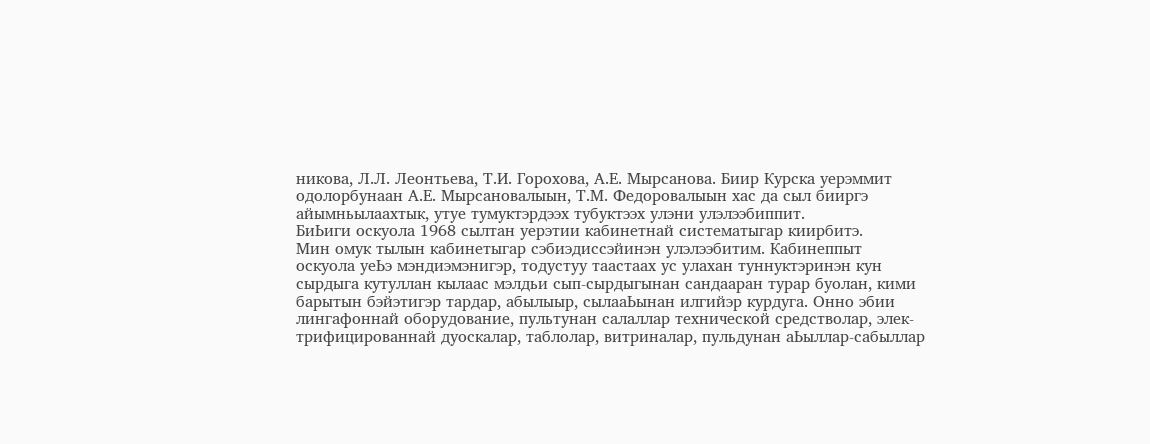никова, Л.Л. Леонтьева, Т.И. Горохова, А.Е. Мырсанова. Биир Курска уерэммит
одолорбунаан А.Е. Мырсановалыын, Т.М. Федоровалыын хас да сыл бииргэ
айымньылаахтык, утуе тумуктэрдээх тубуктээх улэни улэлээбиппит.
БиЬиги оскуола 1968 сылтан уерэтии кабинетнай систематыгар киирбитэ.
Мин омук тылын кабинетыгар сэбиэдиссэйинэн улэлээбитим. Кабинеппыт
оскуола уеЬэ мэндиэмэнигэр, тодустуу таастаах ус улахан туннуктэринэн кун
сырдыга кутуллан кылаас мэлдьи сып-сырдыгынан сандааран турар буолан, кими
барытын бэйэтигэр тардар, абылыыр, сылааЬынан илгийэр курдуга. Онно эбии
лингафоннай оборудование, пультунан салаллар технической средстволар, элек-
трифицированнай дуоскалар, таблолар, витриналар, пульдунан аЬыллар-сабыллар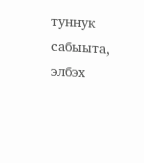туннук сабыыта, элбэх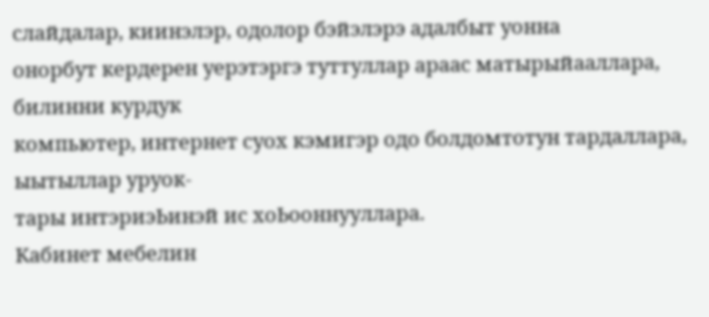слайдалар, киинэлэр, одолор бэйэлэрэ адалбыт уонна
онорбут кердерен уерэтэргэ туттуллар араас матырыйааллара, билинни курдук
компьютер, интернет суох кэмигэр одо болдомтотун тардаллара, ыытыллар уруок-
тары интэриэЬинэй ис хоЬооннууллара.
Кабинет мебелин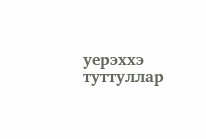уерэххэ туттуллар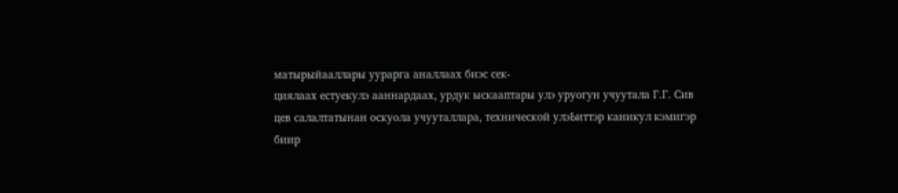матырыйааллары уурарга аналлаах биэс сек-
циялаах естуекулэ ааннардаах, урдук ыскааптары улэ уруогун учуутала Г.Г. Сив
цев салалтатынан оскуола учууталлара, технической улэЬиттэр каникул кэмигэр
биир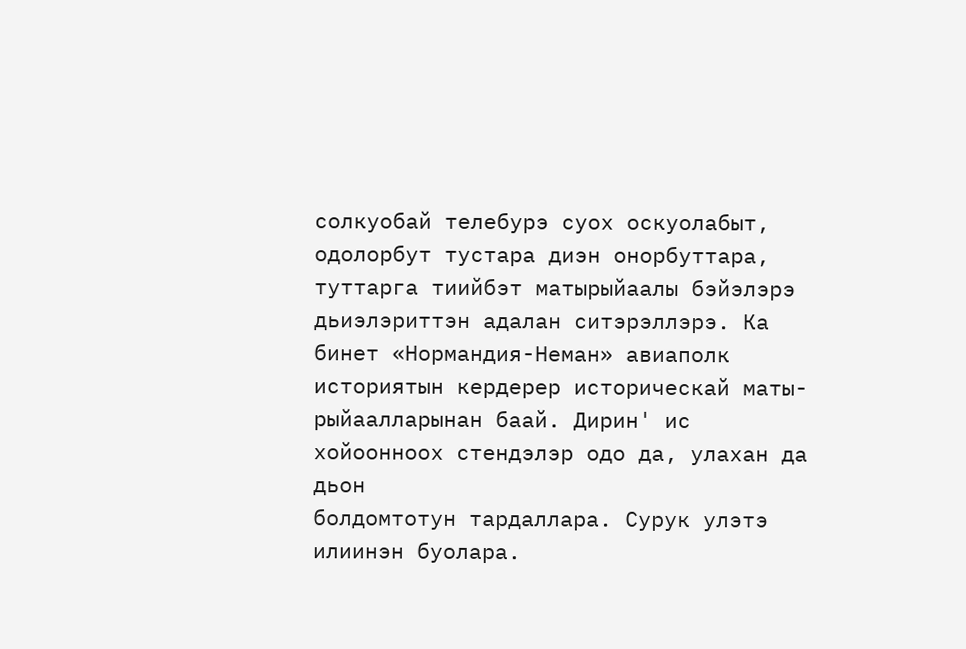солкуобай телебурэ суох оскуолабыт, одолорбут тустара диэн онорбуттара,
туттарга тиийбэт матырыйаалы бэйэлэрэ дьиэлэриттэн адалан ситэрэллэрэ. Ка
бинет «Нормандия-Неман» авиаполк историятын кердерер историческай маты-
рыйаалларынан баай. Дирин' ис хойоонноох стендэлэр одо да, улахан да дьон
болдомтотун тардаллара. Сурук улэтэ илиинэн буолара.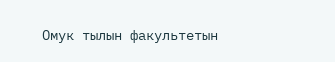Омук тылын факультетын